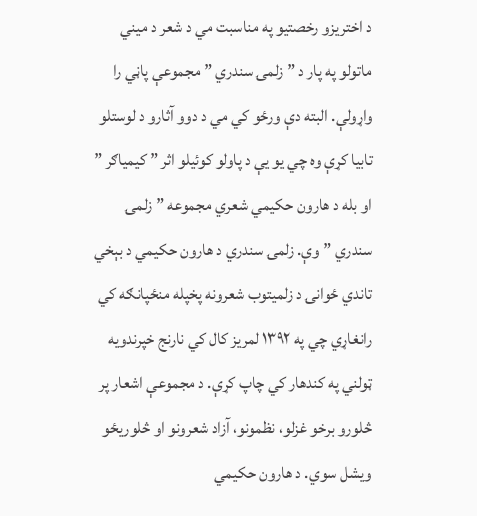د اختریزو رخصتیو په مناسبت مي د شعر د میني ماتولو په پار د ” زلمۍ سندري ” مجموعې پاڼي را واړولې. البته دې ورځو کي مي د دوو آثارو د لوستلو تابیا کړې وه چي یو یې د پاولو کوئیلو اثر ” کیمیاګر ” او بله د هارون حکیمي شعري مجموعه ” زلمۍ سندري ” وې. زلمۍ سندري د هارون حکیمي د بېخي تاندي ځوانۍ د زلمیتوب شعرونه پخپله منځپانګه کي رانغاړي چي په ۱۳۹۲ لمریز کال کي نارنج خپرندویه ټولني په کندهار کي چاپ کړې. د مجموعې اشعار پر څلورو برخو غزلو، نظمونو، آزاد شعرونو او څلوریځو ویشل سوي. د هارون حکیمي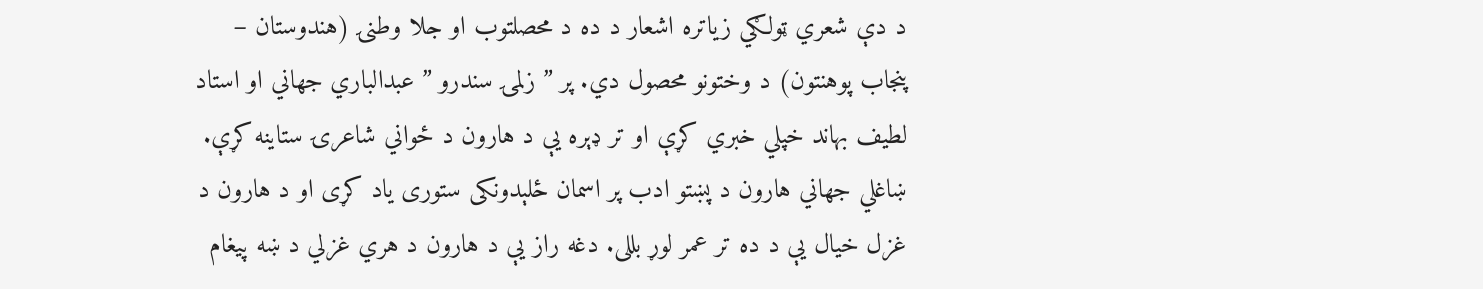د دې شعري ټولګي زیاتره اشعار د ده د محصلتوب او جلا وطنۍ (هندوستان – پنجاب پوهنتون) د وختونو محصول دي. پر ” زلمۍ سندرو ” عبدالباري جهاني او استاد لطیف بهاند خپلي خبري کړې او تر ډېره یې د هارون د ځواني شاعرۍ ستاینه کړې. ښاغلي جهاني هارون د پښتو ادب پر اسمان ځلېدونکی ستوری یاد کړی او د هارون د غزل خیال یې د ده تر عمر لوړ بللی. دغه راز یې د هارون د هري غزلي د ښه پیغام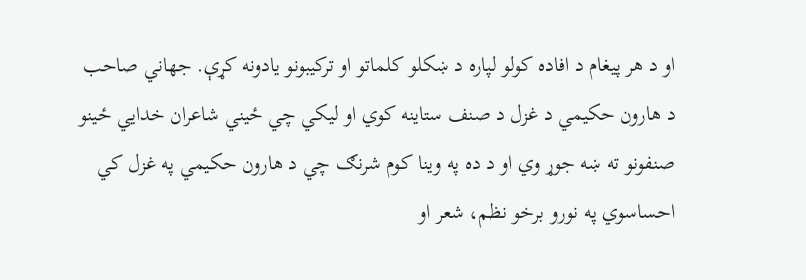او د هر پیغام د افاده کولو لپاره د ښکلو کلماتو او ترکیبونو یادونه کړې. جهاني صاحب د هارون حکیمي د غزل د صنف ستاینه کوي او لیکي چي ځیني شاعران خدایي ځینو صنفونو ته ښه جوړ وي او د ده په وینا کوم شرنګ چي د هارون حکیمي په غزل کي احساسوي په نورو برخو نظم، شعر او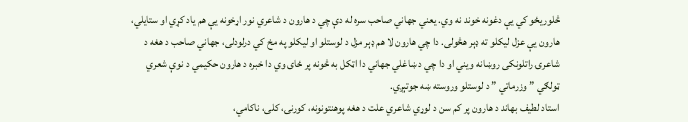څلوریځو کي یې دغونه خوند نه وي. یعني جهاني صاحب سره له دې چي د هارون د شاعري نور اړخونه یې هم یاد کړي او ستایلي، هارون یې عزل لیکلو ته ډېر هڅولی. دا چي هارون لا هم ډېر مزل د لوستلو او لیکلو په مخ کي درلودلی، جهاني صاحب د هغه د شاعرۍ راتلونکی روښانه ویني او دا چي د ښاغلي جهاني دا اټکل به څونه پر ځای وي دا خبره د هارون حکیمي د نوې شعري ټولګي ” وزرماتي ” د لوستلو وروسته ښه جوتېږي.
استاد لطیف بهاند د هارون پر کم سن د لوړي شاعري علت د هغه پوهنتونونه، کورنۍ، کلی، ناکامي،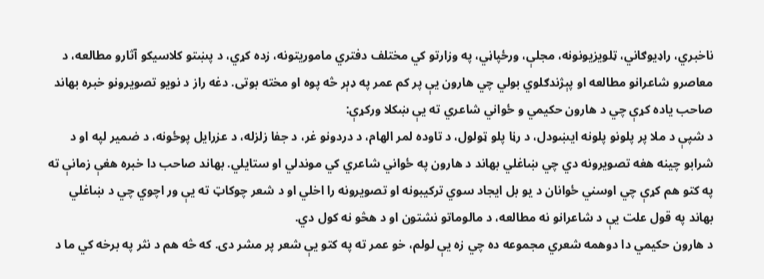ناخبري، راډیوګاني، ټلویزیونونه، مجلې، ورځپاڼي، په وزارتو کي مختلف دفتري ماموریتونه، زده کړي، د پښتو کلاسیکو آثارو مطالعه، د معاصرو شاعرانو مطالعه او پېژندګلوي بولي چي هارون یې پر کم عمر په ډېر څه پوه او مخته بوتی. دغه راز د نویو تصویرونو خبره بهاند صاحب یاده کړې چي د هارون حکیمي و ځواني شاعري ته یې ښکلا ورکړې:
د شپې د ملا پر پلونو پلونه ایښودل، د رڼا پلو ټولول، د تاوده لمر الهام، د دردونو غر، د جفا زلزله، د عزرایل پوځونه، د ضمیر لپه او د شرابو چینه هغه تصویرونه دي چي ښاغلي بهاند د هارون په ځواني شاعري کي موندلي او ستایلي. بهاند صاحب دا خبره هغې زمانې ته په کتو هم کړې چي اوسني ځوانان د یو بل ایجاد سوي ترکیبونه او تصویرونه را اخلي او د شعر چوکاټ ته یې ور اچوي چي د ښاغلي بهاند په قول علت یې د شاعرانو نه مطالعه، د مالوماتو نشتون او د هڅو نه کول دي.
د هارون حکیمي دا دوهمه شعري مجموعه ده چي زه یې لولم، خو عمر ته په کتو یې شعر پر مشر دی. که څه هم د نثر په برخه کي ما د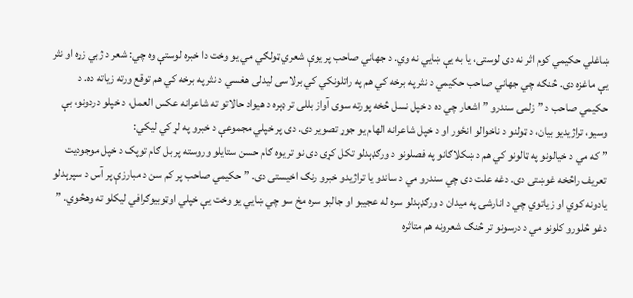ښاغلي حکیمي کوم اثر نه دی لوستی، یا به یې ښایي نه وي. د جهاني صاحب پر یوې شعري ټولګي مي یو وخت دا خبره لوستې وه چي: شعر د ژبي زړه او نثر یې ماغزه دی. څنګه چي جهاني صاحب حکیمي د نثر په برخه کي هم په راتلونکي کي برلاسی لیدلی هغسي د نثر په برخه کي هم توقع ورته زیاته ده. د حکیمي صاحب د ” زلمۍ سندرو ” اشعار چي ده د خپل نسل څخه پورته سوی آواز بللی تر ډېره د هیواد حالاتو ته شاعرانه عکس العمل، د خپلو دردونو، بې وسیو، تراژیدیو بیان، د ټولنو د ناخوالو انځور او د خپل شاعرانه الهام یو جوړ تصویر دی. دی پر خپلي مجموعې د خبرو په لړ کي لیکي:
” که مي د خیالونو په ټالونو کي هم د ښکلاګانو په فصلونو د ورګډېدلو تکل کړی دی نو تر یوه ګام حسن ستایلو وروسته پر بل ګام توپک د خپل موجودیت تعریف راڅخه غوښتی دی. دغه علت دی چي سندرو مي د ساندو یا تراژیدو خبرو رنګ اخیستی دی. ” حکیمي صاحب پر کم سن د مبارزې پر آس د سپرېدلو یادونه کوي او زیاتوي چي د انارشۍ په میدان د ورګډېدلو سره له عجیبو او جالبو سره مخ سو چي ښایي یو وخت یې خپلي اوټوبیوګرافي لیکلو ته وهڅوي. ” دغو څلورو کلونو مي د درسونو تر څنګ شعرونه هم متاثره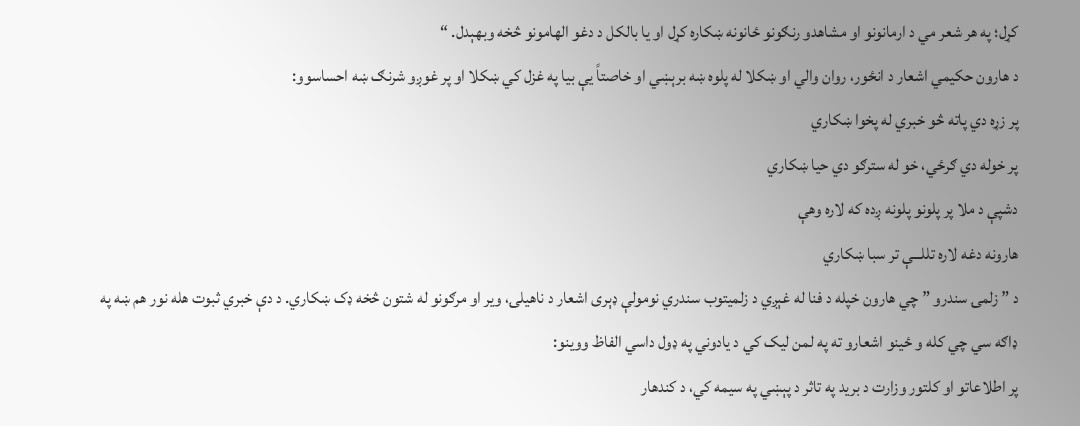کړل؛ په هر شعر مي د ارمانونو او مشاهدو رنګونو ځانونه ښکاره کړل او یا بالکل د دغو الهامونو څخه وبهېدل. “
د هارون حکیمي اشعار د انځور، روان والي او ښکلا له پلوه ښه برېښي او خاصتاً یې بیا په غزل کي ښکلا او پر غوږو شرنګ ښه احساسوو:
پر زړه دي پاته څو خبري له پخوا ښکاري
پر خوله دي ګرځي، خو له سترګو دي حیا ښکاري
دشپې د ملا پر پلونو پلونه ږده که لاره وهې
هارونه دغه لاره تللـــې تر سبا ښکاري
د ” زلمۍ سندرو ” چي هارون خپله د فنا له غېږي د زلمیتوب سندري نومولې ډېری اشعار د ناهیلۍ، ویر او مرګونو له شتون څخه ډک ښکاري. د دې خبري ثبوت هله نور هم ښه په ډاګه سي چي کله و ځینو اشعارو ته په لمن لیک کي د یادوني په ډول داسي الفاظ ووینو:
پر اطلاعاتو او کلتور وزارت د برید په تاثر د پېښي په سیمه کي، د کندهار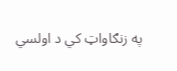په زنګاواټ کي د اولسي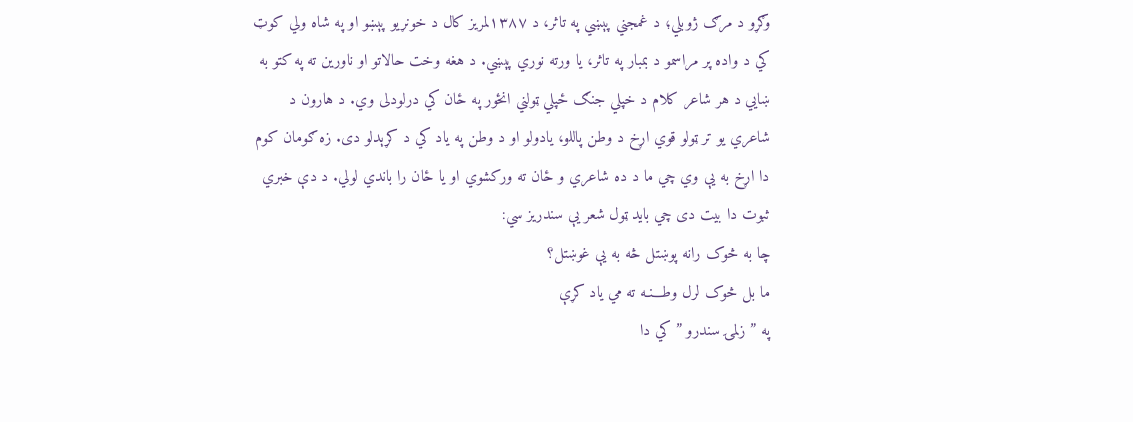وګړو د مرګ ژوبلي؛ د غمجني پېښي په تاثر، د ۱۳۸۷لمریز کال د خونړیو پېښو او په شاه ولي کوټ کي د واده پر مراسمو د بمبار په تاثر، یا ورته نوري پېښي. د هغه وخت حالاتو او ناورین ته په کتو به ښایي د هر شاعر کلام د خپلي جنګ ځپلي ټولني انځور په ځان کي درلودلی وي. د هارون د شاعري یو تر ټولو قوي اړخ د وطن پاللو، یادولو او د وطن په یاد کي د کړېدلو دی. زه ګومان کوم دا اړخ به یې وي چي ما د ده شاعري و ځان ته ورکشوي او یا ځان را باندي لولي. د دې خبري ثبوت دا بیت دی چي باید ټول شعر یې سندریز سي:
چا به څوک رانه پوښتل څه به یې غوښتل؟
ما بل څوک لرل وطـــنـه ته مي یاد کړې
په ” زلمۍ سندرو ” کي دا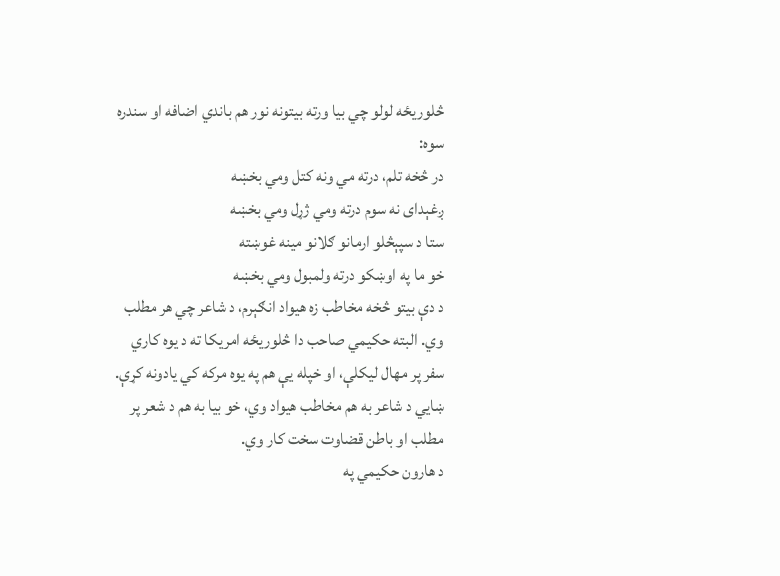څلوریځه لولو چي بیا ورته بیتونه نور هم باندي اضافه او سندره سوه:
در څخه تلم، درته مي ونه کتل ومي بخښه
ږغېدای نه سوم درته ومي ژړل ومي بخښه
ستا د سپېڅلو ارمانو ګلانو مینه غوښته
خو ما په اوښکو درته ولمبول ومي بخښه
د دې بیتو څخه مخاطب زه هیواد انګېرم، د شاعر چي هر مطلب وي. البته حکیمي صاحب دا څلوریځه امریکا ته د یوه کاري سفر پر مهال لیکلې، او خپله یې هم په یوه مرکه کي یادونه کړې. ښایي د شاعر به هم مخاطب هیواد وي، خو بیا به هم د شعر پر مطلب او باطن قضاوت سخت کار وي.
د هارون حکیمي په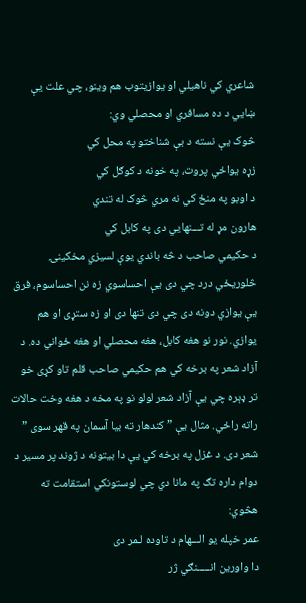شاعري کي ناهیلي او یوازیتوب هم وینو، چي علت یې ښایي د ده مسافري او محصلي وي:
څوک یې نسته د بې شناختو په محل کي
زړه یواځي پروت، په خونه د کوګل کي
د اوبو په منځ کي نه مري څوک له تندي
هارون مړ له تـــنهایي دی په کابل کي
د حکیمي صاحب د څه باندي یوې لسیزي مخکینۍ څلوریځي درد چي دی یې احساسوي زه نن احساسوم، فرق یې یوازي دونه دی چي دی تنها دی او زه ستړی او هم یوازي. نور نو هغه کابل، هغه محصلي او هغه ځواني ده. د آزاد شعر په برخه کي هم حکیمي صاحب قلم تاو کړی خو تر ډېره چي یې آزاد شعر لولو نو په مخه د هغه وخت حالات راته راځي. مثال یې ” کندهار ته بیا آسمان په قهر سوی ” شعر دی. د غزل په برخه کي یې دا بیتونه د ژوند پر مسیر د دوام داره تګ په مانا دي چي لوستونکي استقامت ته هڅوي:
عمر خپله یو الـــهام د تاوده لـمر دی
دا واورین انـــــنګي ژر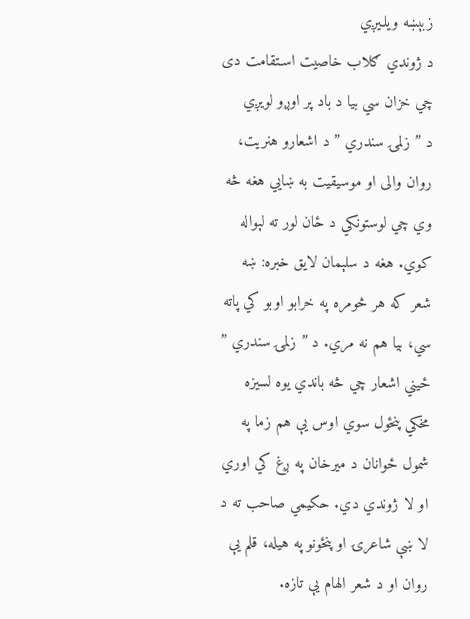زبېښه ویلـیږي
د ژوندي ګلاب خاصیت اسـتقامت دی
چي خزان سي بیا د باد پر اوږو لویږي
د ” زلمۍ سندري ” د اشعارو هنریت، روان والی او موسیقیت به ښایي هغه څه وي چي لوستونکي د ځان لور ته لېواله کوي. هغه د سلېمان لایق خبره: ښه شعر که هر څومره په خرابو اوبو کي پاته سي، بیا هم نه مري. د ” زلمۍ سندري ” ځیني اشعار چي څه باندي یوه لسیزه مخکي پنځول سوي اوس یې هم زما په شمول ځوانان د میرخان په ږغ کي اوري او لا ژوندي دي. حکیمي صاحب ته د لا ښې شاعرۍ او پنځونو په هیله، قلم یې روان او د شعر الهام یې تازه.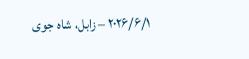۲۰۲۶/۶/۱ – زابل، شاه جوی